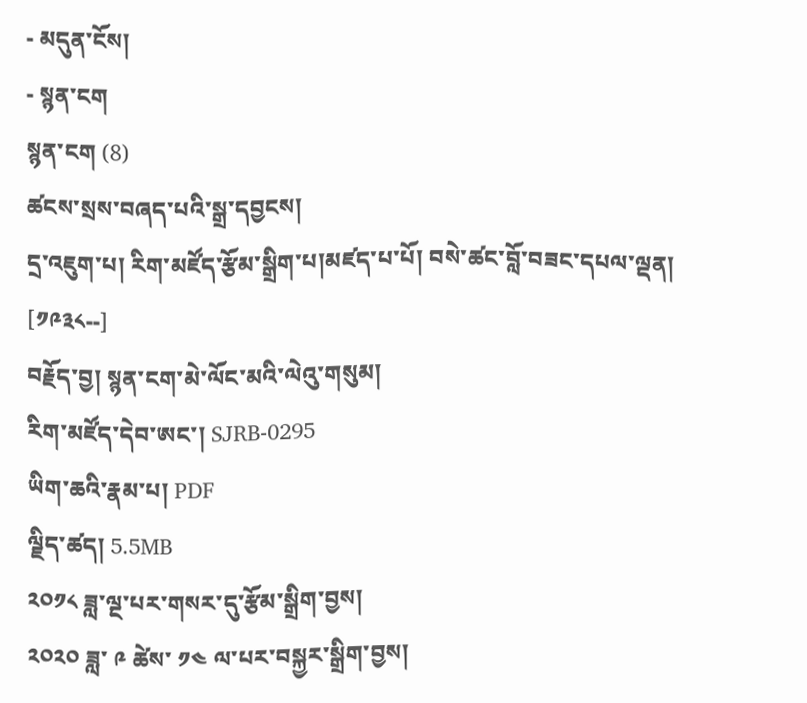- མདུན་ངོས།
- སྙན་ངག
སྙན་ངག (8)
ཚངས་སྲས་བཞད་པའི་སྒྲ་དབྱངས།
དྲ་འཇུག་པ། རིག་མཛོད་རྩོམ་སྒྲིག་པ།མཛད་པ་པོ། བསེ་ཚང་བློ་བཟང་དཔལ་ལྡན། [༡༩༣༨--]
བརྗོད་བྱ། སྙན་ངག་མེ་ལོང་མའི་ལེའུ་གསུམ།
རིག་མཛོད་དེབ་ཨང་། SJRB-0295
ཡིག་ཆའི་རྣམ་པ། PDF
ལྗིད་ཚད། 5.5MB
༢༠༡༨ ཟླ་ལྔ་པར་གསར་དུ་རྩོམ་སྒྲིག་བྱས།
༢༠༢༠ ཟླ་ ༩ ཚེས་ ༡༤ ལ་པར་བསྐྱར་སྒྲིག་བྱས།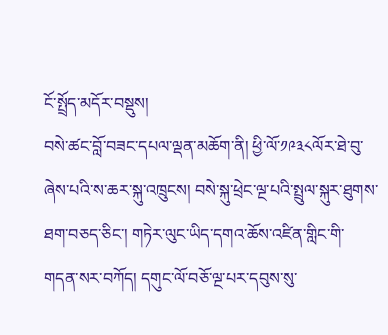ངོ་སྤྲོད་མདོར་བསྡུས།
བསེ་ཚང་བློ་བཟང་དཔལ་ལྡན་མཆོག་ནི། ཕྱི་ལོ་༡༩༣༨ལོར་ཐེ་བུ་ཞེས་པའི་ས་ཆར་སྐུ་འཁྲུངས། བསེ་སྐུ་ཕྲེང་ལྔ་པའི་སྤྲུལ་སྐུར་ཐུགས་ཐག་བཅད་ཅིང་། གཏེར་ལུང་ཡིད་དགའ་ཆོས་འཛིན་གླིང་གི་གདན་སར་བཀོད། དགུང་ལོ་བཅོ་ལྔ་པར་དབུས་སུ་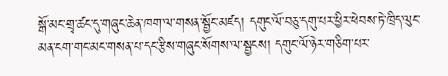སྒོ་མང་གྲྭ་ཚང་དུ་གཞུང་ཆེན་ཁག་ལ་གསན་སྦྱོང་མཛད། དགུང་ལོ་བཅུ་དགུ་པར་ཕྱིར་ཕེབས་ཏེ་ཁྲིད་ལུང་མན་ངག་གང་མང་གསན་པ་དང་རྩིས་གཞུང་སོགས་ལ་སྦྱངས། དགུང་ལོ་ཉེར་གཅིག་པར་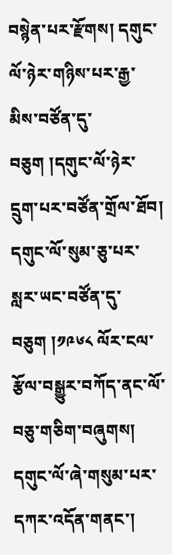བསྙེན་པར་རྫོགས། དགུང་ལོ་ཉེར་གཉིས་པར་རྒྱ་མིས་བཙོན་དུ་བཅུག །དགུང་ལོ་ཉེར་དྲུག་པར་བཙོན་གྲོལ་ཐོབ། དགུང་ལོ་སུམ་ཅུ་པར་སླར་ཡང་བཙོན་དུ་བཅུག །༡༩༦༨ ལོར་ངལ་རྩོལ་བསྒྱུར་བཀོད་ནང་ལོ་བཅུ་གཅིག་བཞུགས། དགུང་ལོ་ཞེ་གསུམ་པར་དཀར་འདོན་གནང་།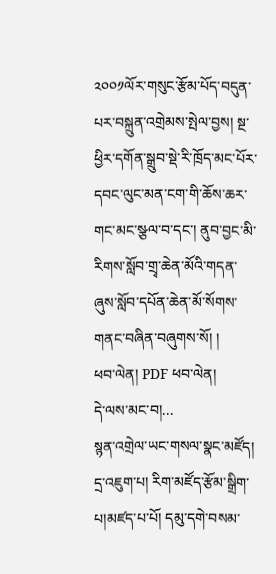༢༠༠༡ལོར་གསུང་རྩོམ་པོད་བདུན་པར་བསྐྲུན་འགྲེམས་སྤེལ་བྱས། སྔ་ཕྱིར་དགོན་སྒྲུབ་སྡེ་རི་ཁྲོད་མང་པོར་དབང་ལུང་མན་ངག་གི་ཆོས་ཆར་གང་མང་སྩལ་བ་དང་། ནུབ་བྱང་མི་རིགས་སློབ་གྲྭ་ཆེན་མོའི་གདན་ཞུས་སློབ་དཔོན་ཆེན་མོ་སོགས་གནང་བཞིན་བཞུགས་སོ། །
ཕབ་ལེན། PDF ཕབ་ལེན།
དེ་ལས་མང་བ།...
སྙན་འགྲེལ་ཡང་གསལ་སྣང་མཛོད།
དྲ་འཇུག་པ། རིག་མཛོད་རྩོམ་སྒྲིག་པ།མཛད་པ་པོ། དམུ་དགེ་བསམ་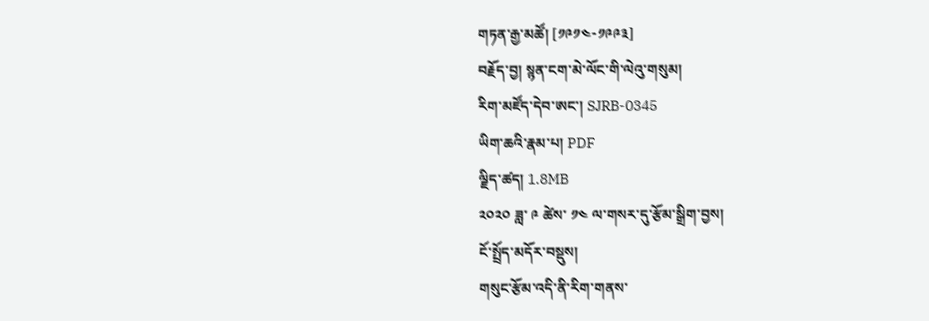གཏན་རྒྱ་མཚོ། [༡༩༡༤-༡༩༩༣]
བརྗོད་བྱ། སྙན་ངག་མེ་ལོང་གི་ལེའུ་གསུམ།
རིག་མཛོད་དེབ་ཨང་། SJRB-0345
ཡིག་ཆའི་རྣམ་པ། PDF
ལྗིད་ཚད། 1.8MB
༢༠༢༠ ཟླ་ ༩ ཚེས་ ༡༤ ལ་གསར་དུ་རྩོམ་སྒྲིག་བྱས།
ངོ་སྤྲོད་མདོར་བསྡུས།
གསུང་རྩོམ་འདི་ནི་རིག་གནས་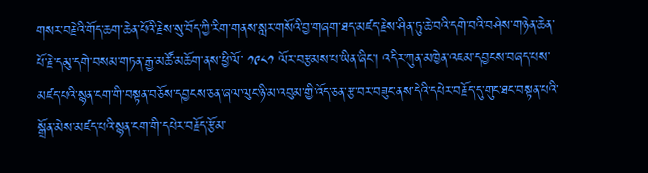གསར་བརྗེའི་གོད་ཆག་ཆེན་པོའི་རྗེས་སུ་བོད་ཀྱི་རིག་གནས་སླར་གསོའི་བྱ་གཞག་ཐད་མཛད་རྗེས་ཤིན་ཏུ་ཆེ་བའི་དགེ་བའི་བཤེས་གཉེན་ཆེན་པོ་རྗེ་དམུ་དགེ་བསམ་གཏན་རྒྱ་མཚོ་མཆོག་ནས་ཕྱི་ལོ་ ༡༩༨༡ ལོར་བརྩམས་པ་ཡིན་ཞིང་། འདིར་ཀུན་མཁྱེན་འཇམ་དབྱངས་བཞད་པས་མཛད་པའི་སྙན་ངག་གི་བསྟན་བཅོས་དབྱངས་ཅན་ཞལ་ལུང་ཉི་མ་འབུམ་གྱི་འོད་ཅན་རྩ་བར་བཟུང་ནས་དེའི་དཔེར་བརྗོད་དུ་གུང་ཐང་བསྟན་པའི་སྒྲོན་མེས་མཛད་པའི་སྙན་ངག་གི་དཔེར་བརྗོད་རྩོམ་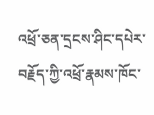འཕྲོ་ཅན་དྲངས་ཤིང་དཔེར་བརྗོད་ཀྱི་འཕྲོ་རྣམས་ཁོང་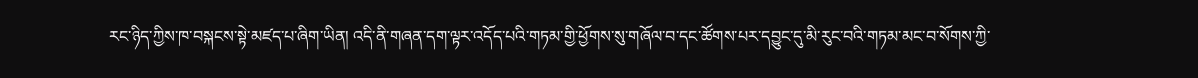རང་ཉིད་ཀྱིས་ཁ་བསྐངས་སྟེ་མཛད་པ་ཞིག་ཡིན། འདི་ནི་གཞན་དག་ལྟར་འདོད་པའི་གཏམ་གྱི་ཕྱོགས་སུ་གཞོལ་བ་དང་ཚོགས་པར་དབྱུང་དུ་མི་རུང་བའི་གཏམ་མང་བ་སོགས་ཀྱི་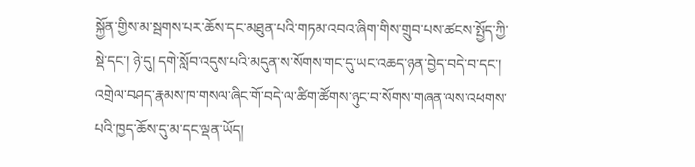སྐྱོན་གྱིས་མ་སྦགས་པར་ཆོས་དང་མཐུན་པའི་གཏམ་འབའ་ཞིག་གིས་གྲུབ་པས་ཚངས་སྤྱོད་ཀྱི་སྡེ་དང་། ཉེ་དུ། དགེ་སློབ་འདུས་པའི་མདུན་ས་སོགས་གང་དུ་ཡང་འཆད་ཉན་བྱེད་བདེ་བ་དང་། འགྲེལ་བཤད་རྣམས་ཁ་གསལ་ཞིང་གོ་བདེ་ལ་ཚིག་ཚོགས་ཉུང་བ་སོགས་གཞན་ལས་འཕགས་པའི་ཁྱད་ཆོས་དུ་མ་དང་ལྡན་ཡོད།